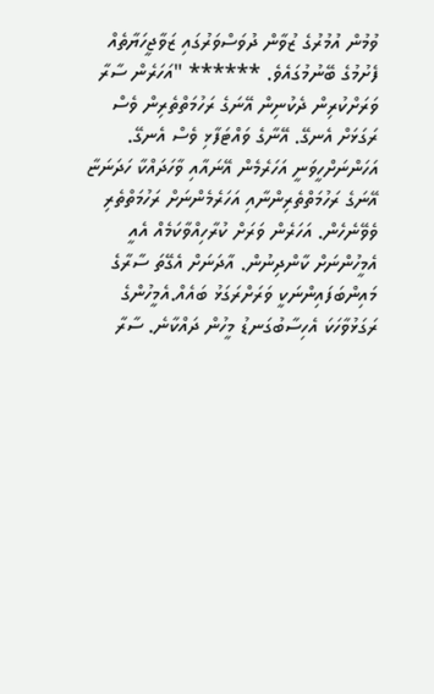ވުމުން އުމުރުގެ ޒުވާން ދުވަސްވަރުގައި ޒަވާޖީހަޔާތެއް ފެށުމުގެ ބޭނުމުގައެވެ. ****** "އަހަރެން ސާރާ ވަރަށްކުރިން ދެކުނިން އޭނަގެ ރަހުމަތްތެރިން ވެސް ރަގަޅަށް އެނގޭ. އޭނާގެ ވައްޓަފާޅި ވެސް އެނގޭ. އަހަންނަށްހީވަނީ އަހަރެމެން އޭނައާއި ވާހަދައްކާ ހަދަނަޏާ އޭނަގެ ރަހުމަތްތެރިންނާއި އަހަރެމެންނަށް ރަހުމަތްތެރި ވެވޭނެހެން. އަހަރެން ވަރަށް ކުރާހިއްވާކަމެއް އެއީ އެމީހުންނަށް ކާންދިނުން. އާދަނަށް އެގޭތަ ސާރާގެ މައިންބަފައިންނަކީ ވަރަށްރަގަޅު ބައެއް.އެމީހުންގެ ރަގަޅުވާހަކަ އެހިސާބުގަނޑު މީހުން ދައްކާނެ. ސާރާ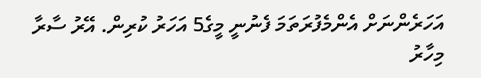އަހަރެންނަށް އެންމެފުރަތަމަ ފެނުނީ މީގެ5 އަހަރު ކުރިން. އޭރު ސާރާ މިހާރު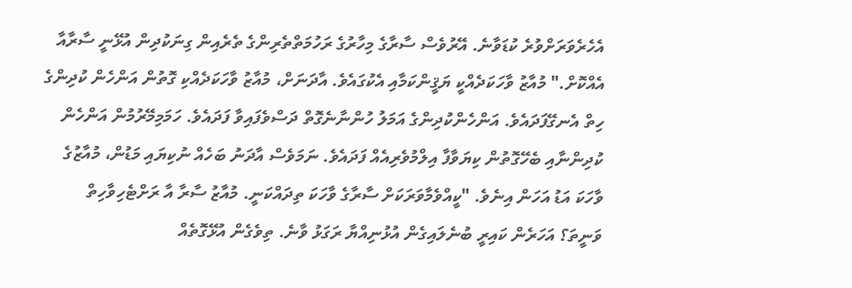އެހެރެވަރަށްވުރެ ކުޑަވާނެ. އޭރުވެސް ސާރާގެ މިހާރުގެ ރަހުމަތްތެރިންގެ ތެރެއިން ގިނަކުދިން އުޅޭނީ ސާރާއާ އެއްކޮށް." މުއާޒު ވާހަކަދެއްކީ ޔަޤީންކަމާއި އެކުގައެވެ. އާދަނަށް، މުއާޒު ވާހަކަދެއްކި ގޮތުން އަންހެން ކުދިންގެ ހިތް އެނގޭފަދައެވެ. އަންހެންކުދިންގެ އަމަލު ހުންނާނެގޮތް ދަސްވެފައިވާ ފަދައެވެ. ހަމަމިމޭރުމުން އަންހެން ކުދިންނާއި ބެހޭގޮތުން ކިޔަވާފާ އިލްމުވެރިއެއް ފަދައެވެ. ނަމަވެސް އާދަނު ބަހެއް ނުކިޔައި މަޑުން، މުއާޒުގެ ވާހަކަ އަޑު އަހަން އިނެވެ. "ކީއްވެމާވަރަކަށް ސާރާގެ ވާހަކަ ތިދައްކަނީ. މުއާޒު ސާރާ އާ ރަށްޓެހިވާހިތް ވަނީތަ؟ އަހަރެން ކައިރީ ބުނެލައިގެން އުޅުނިއްޔާ ރަގަޅު ވާނެ. ތިވެގެން އުޅޭގޮތެއް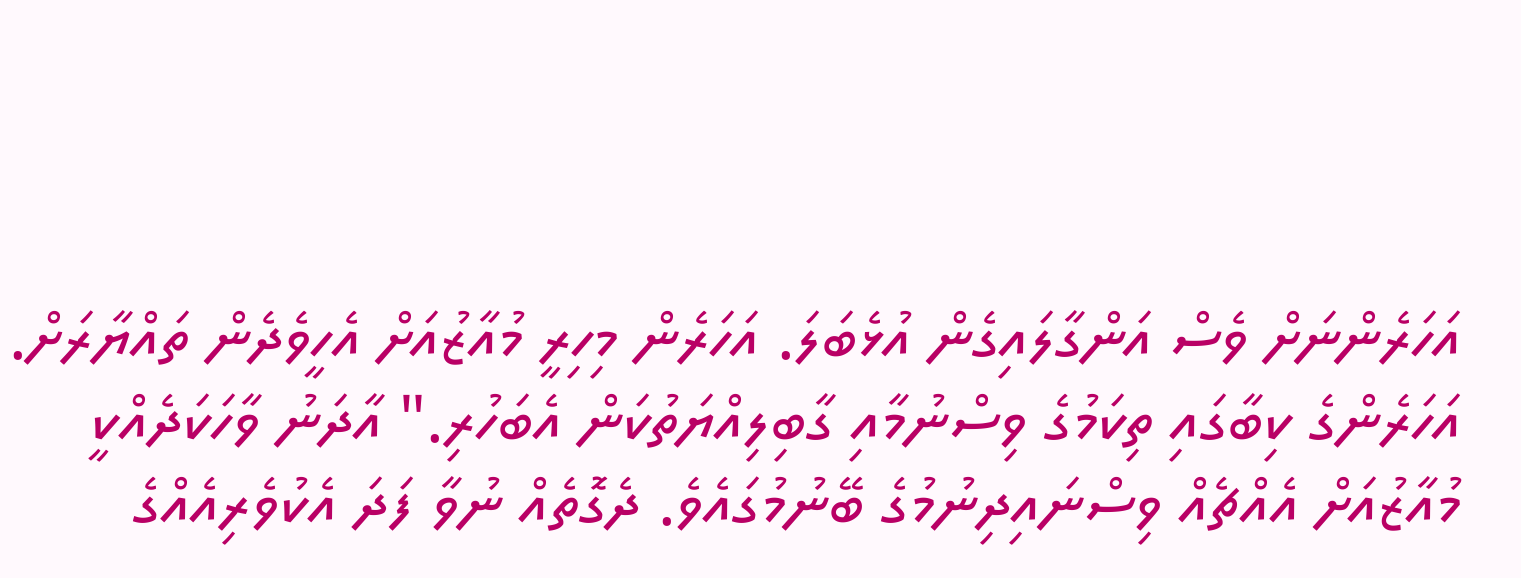އަހަރެންނަށް ވެސް އަންގާލައިގެން އުޅެބަލަ. އަހަރެން މިހިރީ މުއާޒުއަށް އެހީވެދެން ތައްޔާރަށް. އަހަރެންގެ ކިބާގައި ތިކަމުގެ ވިސްނުމާއި ގާބިލިއްޔަތުކަން އެބަހުރި." އާދަނު ވާހަކަދެއްކީ މުއާޒުއަށް އެއްޗެއް ވިސްނައިދިނުމުގެ ބޭނުމުގައެވެ. ދެގޮތެއް ނުވާ ފަދަ އެކުވެރިއެއްގެ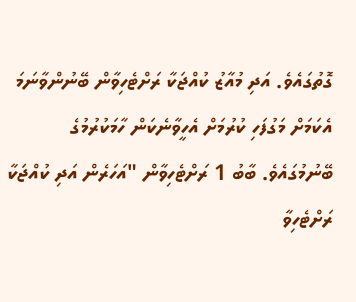ގޮތުގައެވެ. އަދި މުއާޒު ކުއްޖަކާ ރަށްޓެހިވާން ބޭނުންވާނަމަ އެކަމަށް މަގުފަހި ކުރުމަށް އެހީވާނެކަން ހާމަކުރުމުގެ ބޭނުމުގައެވެ. ބާބު 1 ރަށްޓެހިވާން "އަހަރެން އަދި ކުއްޖަކާ ރަށްޓެހިވާ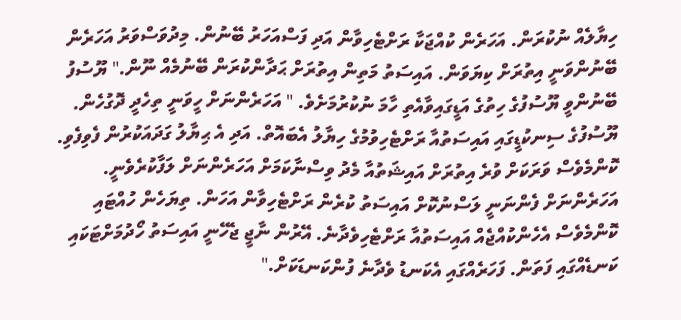ހިޔާލެއް ނުކުރަން. އަހަރެން ކުއްޖަކާ ރަށްޓެހިވާން އަދި ފަސްއަހަރު ބޭނުން. މިދުވަސްވަރު އަހަރެން ބޭނުންވަނީ އިތުރަށް ކިޔަވަން. އައިސަތު މަތިން އިތުރަށް ޙަދާންކުރަން ބޭނުމެއް ނޫން." ޔޫސުފު ބޭނުންވީ ޔޫސުފުގެ ހިތުގެ އަޑީގައިވާއެތި ހާމަ ނުކުރުމަށެވެ. " އަހަރެންނަށް ހީވަނީ ތިހެދީ ދޮގުހެން. ޔޫސުފުގެ ސިނކުޑީގައި އައިސަތުއާ ރަށްޓެހިވުމުގެ ހިޔާލު އެބައޮތް. އަދި އެ ޙިޔާލު ގަދައަކުރުން ފެވިފެވި. ކޮންމެވެސް ވަރަކަށް ވުރެ އިތުރަށް އައިޝަތުއާ މެދު ވިސްނާކަމަށް އަހަރެންނަށް ލަފާކުރެވެނީ. އަހަރެންނަށް ފެންނަނީ ލަސްނުކޮށް އައިސަތު ކުރެން ރަށްޓެހިވާން އަހަން. ތިޔަހެން ހުއްޓައި ކޮންމެވެސް އެހެންކުއްޖެއް އައިސަތުއާ ރަށްޓެހިވެދާނެ. އޭރުން ނާޖީ ޖެހޭނީ އައިސަތު ހޯދުމަށްޓަކައި ކަނޑެއްގައި ފަތަން. ފަހަރެއްގައި އެކަނޑު ވެދާނެ ފުންކަނޑަކަށް."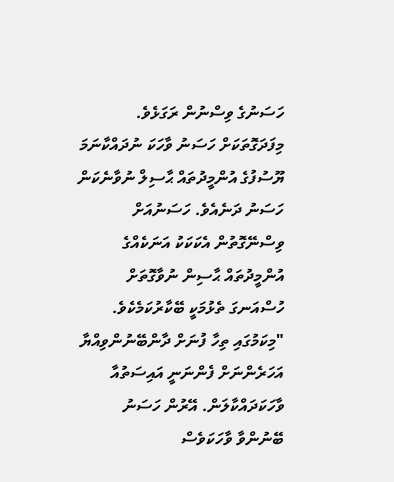ހަސަނުގެ ވިސްނުން ރަގަޅެވެ. މިފަދަގޮތަކަށް ހަސަނު ވާހަކަ ނުދައްކާނަމަ ޔޫސުފުގެ އުންމީދުތައް ޙާސިލް ނުވާނެކަން ހަސަނު ދަނެއެވެ. ހަސަނުއަށް ވިސްނޭގޮތުން އެކަކަކު އަނަކެއްގެ އުންމީދުތައް ޙާސިން ނުވާގޮތަށް ހުސްއަނގަ ތެޅުމަކީ ބޭކާރުކަމެކެވެ. "މިކަމުގައި ތިހާ ފުނަށް ދާންބޭނުންވިއްޔާ އަހަރެންނަށް ފެންނަނީ އައިސަތުއާ ވާހަކަދައްކާލަން. އޭރުން ހަސަނު ބޭނުންވާ ވާހަކަވެސް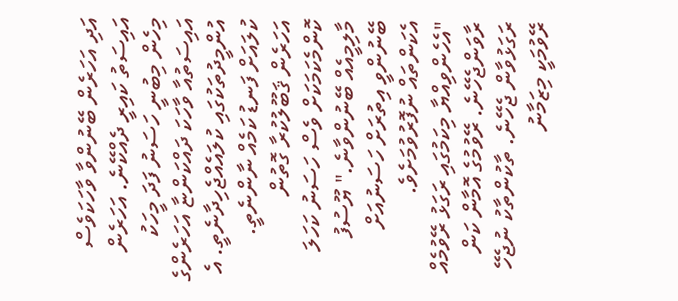އަދި އަހަރެން ބޭނުންވާ ވާހަކަވެސް އައިސަތު ކައިރީ ދެއްކޭނެ. އަހަރެން މިހެން މިބުނީ ހަސަނު ފަދަ މީހަކު އައިސަތުއާ ވާހަކަ ދައްކަންޏާ އަހަރެންގެ އުންމީދުތަކުގައި ކުލައެއްޖެހިދާނެތީ. އެ ކުލައަށް ފަނޑު ކަމެއް ނާންނެތީ. އަހަރެން ޤަބޫލުކުރާ ގޮތުން ކޮންމެކަމަކަށް ވެސް ހަސަނު ކަހަލަ މާލިމީއެއް ބޭނުންވާނެ." ޔޫސުފު ބޭނުންވީ އިތުރަށް ހަސަނުއަށް އެކަންތައް ނުފޮރުވުމަށެވެ. "އެހެންވިއްޔާ މިކަމުގައި ރަގަޅު ރޭވުމެއް ރާވަންޖެހޭނެ. ރޭވުމުގެ އޮމާން ކަން ރަގަޅުވާން ޖެހޭނެ. ތާކުންތާކު ނުޖެހޭ ރޭވުމަކީ މިޒަމާނު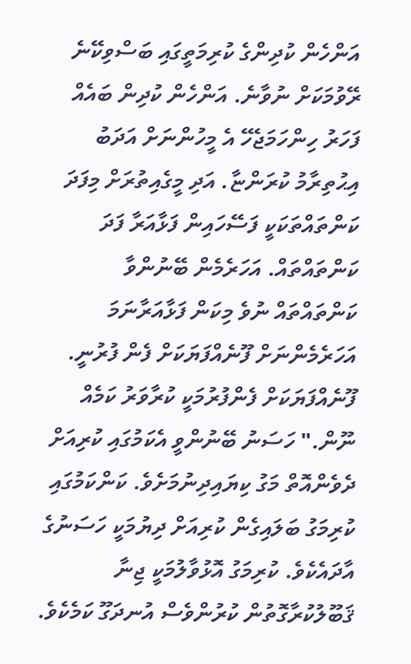އަންހެން ކުދިންގެ ކުރިމަތީގައި ބަސްވިކޭނެ ރޭވުމަކަށް ނުވާނެ. އަންހެން ކުދިން ބައެއް ފަހަރު ހިންހަމަޖެހޭ އެ މީހުންނަށް އަދަބު އިޙުތިރާމު ކުރަންޏާ. އަދި މީގެއިތުރަށް މިފަދަ ކަންތައްތަކަކީ ފަސޭހައިން ފަޅާއަރާ ފަދަ ކަންތައްތައް. އަހަރެމެން ބޭނުންވާ ކަންތައްތައް ނުވެ މިކަން ފަޅާއަރާނަމަ އަހަރެމެންނަށް ފޫނެއްފަޔަކަށް ފެން ފުރުނީ. ފޫނެއްފަޔަކަށް ފެންފުރުމަކީ ކުރާވަރު ކަމެއް ނޫން." ހަސަނު ބޭނުންވީ އެކަމުގައި ކުރިއަށް ދެވެންއޮތް މަގު ކިޔައިދިނުމަށެވެ. ކަންކަމުގައި ކުރިމަގު ބަލައިގެން ކުރިއަށް ދިޔުމަކީ ހަސަނުގެ އާދައެކެވެ. ކުރިމަގު އޮޅުވާލުމަކީ ޖިނާ ޤަބޫލުކުރާގޮތުން ކުރުންވެސް އުނދަގޫ ކަމެކެވެ.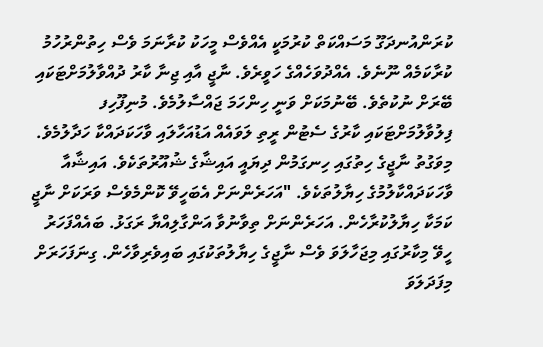ކުރަންއުނދަގޫ މަސައްކަތް ކުރުމަކީ އެއްވެސް މީހަކު ކުރާނަމަ ވެސް ހިތުންރުހުމު ކުރާކަމެއް ނޫނެވެ. އެއްދުވަހެއްގެ ހަވީރެވެ. ނާޖީ އާއި ޖިނާ ކާރު ދުއްވާލުމަށްޓަކައި ބޭރަށް ނުކުތެވެ. ބޭނުމަކަށް ވަނީ ހިންހަމަ ޖައްސާލުމެވެ. މުނިފޫހިފ ފިލުވާލުމަށްޓަކައި ކާރުގެ ސެޓުން ރީތި ލަވައެއް އަޑުއަހާލައި ވާހަކަދައްކާ ހަދާލުމެވެ. މިވަގުތު ނާޖީގެ ހިތުގައި ހިނގަމުން ދިޔައީ އައިޝާގެ ޝުއޫރުތަކެވެ. އައިޝާއާ ވާހަކަދައްކާލުމުގެ ހިޔާލުތަކެވެ. "އަހަރެންނަށް އެބަހީވޭ ކޮންމެވެސް ވަރަކަށް ނާޖީ ކަމަކާ ހިޔާލުކުރާހެން. އަހަރެންނަށް ތިވާނުވާ އަންގާލިއްޔާ ރަގަޅު. ބައެއްފަހަރު ހީވޭ މިކާރުގައި މިޖަހާލަވަ ވެސް ނާޖީގެ ހިޔާލުތަކުގައި ބައިވެރިވާހެން. ގިނަފަހަރަށް މިފަދަލަވަ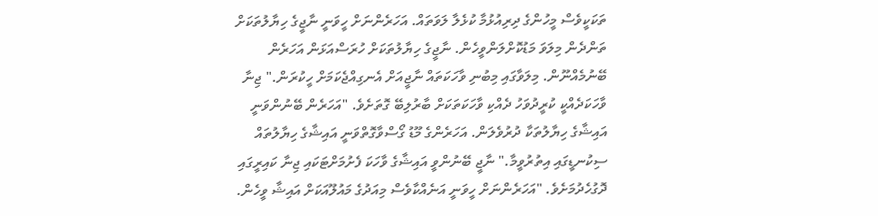ތަކަކީވެސް މީހުންގެ ދިރިއުޅުމާ ކުޅެލާ ލަވަތައް. އަހަރެންނަށް ހީވަނީ ނާޖީގެ ހިޔާލުތަކަށް ތަންދެން މިލަވަ މަޑުކޮށްލަންވީހެން. ނާޖީގެ ހިޔާލުތަކަށް ހުރަސްއަޅަން އަހަރެން ބޭނުމެއްނޫން. މިލަވާގައި މިބުނި ވާހަކަތައް ނާޖީއަށް އެނގިއްޖެކަމަށް ހީކުރަން." ޖިނާ ވާހަކަދެއްކީ ކުރީދުވަހު ދެއްކި ވާހަކަތަކަށް ބާރުލިބޭ ގޮތަށެވެ. "އަހަރެން ބޭނުންވަނީ އައިޝާގެ ހިޔާލުތަކާ ދުރުވެލަން. އަހަރެންގެ މޫޑު ގޯސްވާގޮތްވަނީ އައިޝާގެ ހިޔާލުތައް ސިކުނޑީގައި އިތުރުވީމާ." ނާޖީ ބޭނުންވީ އައިޝާގެ ވާހަކަ ފެށުމަށްޓަކައި ޖިނާ ކައިރީގައި ދޮގުހެދުމަށެވެ. "އަހަރެންނަށް ހީވަނީ އަނެއްކާވެސް މިއަދުގެ މައުލޫއަކަށް އައިޝާ ވީހެން.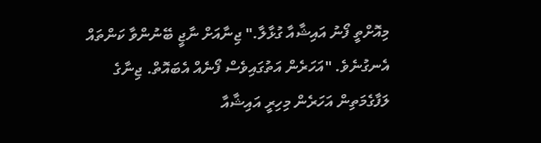މިއޮށްތީ ފޯނު އައިޝާއާ ގުޅާލާ." ޖިނާއަށް ނާޖީ ބޭނުންވާ ކަންތައް އެނގުނެވެ. "އަހަރެން އަތުގައިވެސް ފޯނެއް އެބައޮތް. ޖިނާގެ ލަފާގެމަތިން އަހަރެން މިހިރީ އައިޝާއާ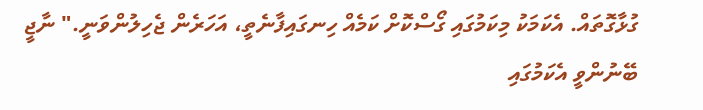ގުޅާގޮތައް. އެކަމަކު މިކަމުގައި ގޯސްކޮށް ކަމެއް ހިނގައިފާނެތީ، އަހަރެން ޖެހިލުންވަނީ." ނާޖީ ބޭނުންވީ އެކަމުގައި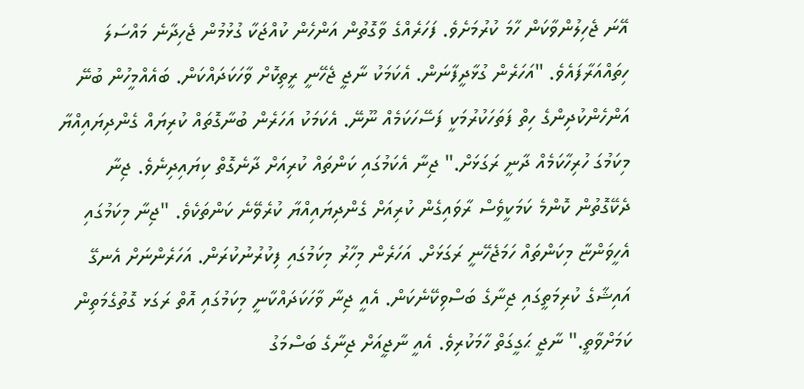އޭނަ ޖެހިލުންވާކަން ހާމަ ކުރުމަށެވެ. ފަހަރެއްގެ ވާގޮތުން އަންހެން ކުއްޖަކާ ގުޅުމުން ޖެހިދާނެ މައްސަލަ ހިތައްއަރާފައެވެ. "އަހަރެން ގުޅާދީފާނަން. އެކަމަކު ނާޖީ ޖެހޭނީ ރީތިކޮށް ވާހަކަދައްކަން. ބައެއްމީހުން ބުނޭ އަންހެންކުދިންގެ ހިތް ފަތަހަކުރުމަކީ ފަސޭހަކަމެއް ނޫނޭ. އެކަމަކު އަހަރެން ބުނާގޮތައް ކުރިޔައް ގެންދިޔައިއްޔާ މިކަމުގަ ހުރިހާކަމެއް ދާނީ ރަގަޅަށް." ޖިނާ އެކަމުގައި ކަންތައް ކުރިއަށް ދާނެގޮތް ކިޔައިދިނެވެ. ޖިނާ ދެކޭގޮތުން ކޮންމެ ކަމަކީވެސް ރާވައިގެން ކުރިއަށް ގެންދިޔައިއްޔާ ކުރެވޭނެ ކަންތަކެވެ. "ޖިނާ މިކަމުގައި އެހީވަންޏާ މިކަންތައް ހަމަޖެހޭނީ ރަގަޅަށް. އަހަރެން މިހާރު މިކަމުގައި ފިކުރުނުކުރަން. އަހަރެންނަށް އެނގޭ އައިޝާގެ ކުރިމަތީގައި ޖިނާގެ ބަސްވިކޭނެކަން. އެއީ ޖިނާ ވާހަކަދައްކާނީ މިކަމުގައި އޮތް ރަގަޅ ގޮތުގެމަތިން ކަމަށްވާތީ." ނާޖީ ޙަގީގަތް ހާމަކުރިވެ. އެއީ ނާޖީއަށް ޖިނާގެ ބަސްމަގު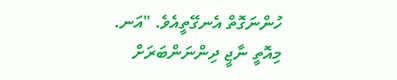ހުންނަގޮތް އެނގޭތީއެވެ. "އަނ. މިއޮތީ ނާޖީ ދިންނަންބަރަށް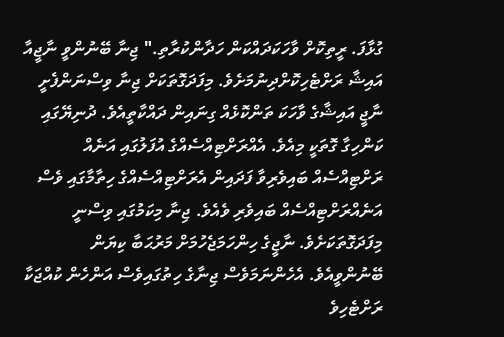ގުޅާފަ. ރީތިކޮށް ވާހަކަދައްކަން ހަދާންކުރާތި." ޖިނާ ބޭނުންވީ ނާޖީއާ އައިޝާ ރަށްޓެހިކޮށްދިނުމަށެވެ. މިފަދަގޮތަކަށް ޖިނާ ވިސްނަންފެށީ ނާޖީ އައިޝާގެ ވާހަކަ ތަންކޮޅެއް ގިނައިން ދައްކާތީއެވެ. ދުނިޔޭގައި ކަންހިގާ ގޮތަކީ މިއެވެ. އެއްރަށްޓިއްސެއްގެ އުފަލުގައި އަނެއް ރަށްޓިއްސެއް ބައިވެރިވާ ފަދައިން އެރަށްޓިއްސެއްގެ ހިތާމާގައި ވެސް އަނެއްރަށްޓިއްސެއް ބައިވެރި ވެއެވެ. ޖިނާ މިކަމުގައި ވިސްނީ މިފަދަގޮތަކަށެވެ. ނާޖީގެ ހިންހަމަޖެހުމަށް މަރުޙަބާ ކިޔަން ބޭނުންވީއެވެ. އެހެންނަމަވެސް ޖިނާގެ ހިތުގައިވެސް އަންހެން ކުއްޖަކާ ރަށްޓެހިވެ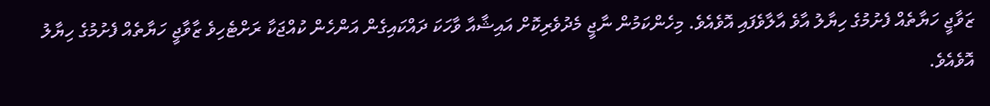ޒަވާޖީ ހަޔާތެއް ފެށުމުގެ ހިޔާލު އާވެ އާލާވެފައި އޮވެއެވެ. މިހެންކަމުން ނާޖީ މެދުވެރިކޮށް އައިޝާއާ ވާހަކަ ދައްކައިގެން އަންހެން ކުއްޖަކާ ރަށްޓެހިވެ ޒާވާޖީ ހަޔާތެއް ފެށުމުގެ ހިޔާލު އޮވެއެވެ.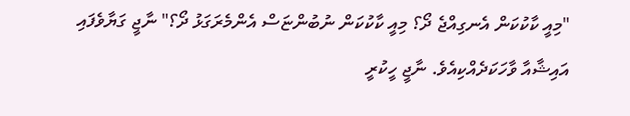"މިއީ ކާކުކަން އެނގިއްޖެ ދޯ؟ މިއީ ކާކުކަން ނުބުންޏަސް އެންމެރަގަޅު ދޯ؟" ނާޖީ ގަޔާވެފައި އައިޝާއާ ވާހަކަދެއްކިއެވެ. ނާޖީ ހީކުރީ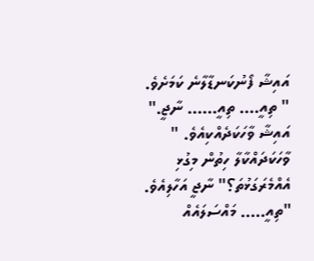އައިޝާ ފޯނުކަނޑާލާނެ ކަމަށެވެ. " ތިއީ.... ތިއީ...... ނާޖީ." އައިޝާ ވާހަކަދެއްކިއެވެ. " ވާހަކަދައްކާލާ ހިތުން މިގުޅި އެއްމެރަގަޅުތަ؟" ނާޖީ އަހާލިއެވެ. "ތިއީ..... މައްސަލައެއް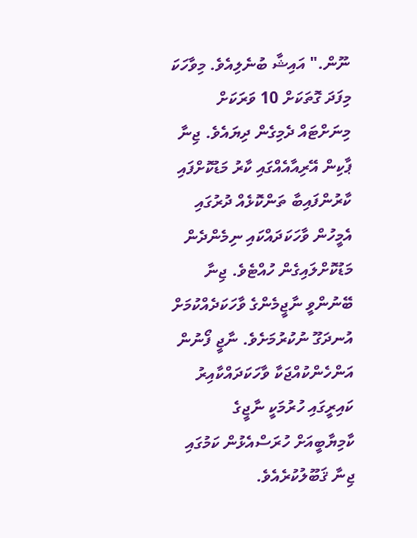ނޫން." އައިޝާ ބުނެލިއެވެ. މިވާހަކަ މިފަދަ ގޮތަކަށް 10 ވަރަކަށް މިނަށްޓައް ދެމިގެން ދިޔައެވެ. ޖިނާ ޕާކިން އޭރިއާއެއްގައި ކާރު މަޑުކޮށްފައި ކާރުންފައިބާ ތަންކޮޅެއް ދުރުގައި އެމީހުން ވާހަކަދައްކައި ނިމެންދެން މަޑުކޮށްލައިގެން ހުއްޓެވެ. ޖިނާ ބޭނުންވީ ނާޖީމެންގެ ވާހަކަދެއްކުމަށް އުނދަގޫ ނުކުރުމަށެވެ. ނާޖީ ފޯނުން އަންހެންކުއްޖަކާ ވާހަކަދައްކާއިރު ކައިރީގައި ހުރުމަކީ ނާޖީގެ ކާމިޔާބީއަށް ހުރަސްއެޅުން ކަމުގައި ޖިނާ ޤަބޫލުކުރެއެވެ.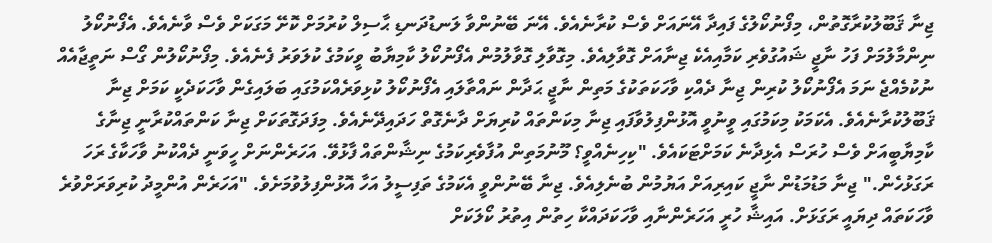ޖިނާ ޤަބޫލުކުރާގޮތުން، މިފޯނުކޯލުގެ ފައިދާ އޭނައަށް ވެސް ކުރާނެއެވެ. އޭނަ ބޭނުންވާ ލަނޑުދަނޑި ޙާސިލް ކުރުމަށް ކޮށޭ މަގަކަށް ވެސް ވާނެއެވެ. އެފޯނުކޯލު ނިންމާލުމަށް ފަހު ނާޖީ ޝައުގުވެރި ކަމާއިއެކެ ޖިނާއަށް ގޮވާލިއެވެ. މިގޮވާލި ގޮވާލުމުން އެފޯނުކޯލު ކާމިޔާބު ވީކަމުގެ ކުލަވަރު ފެނެއެވެ. މިފޯނުކޯލުން ގޯސް ނަތީޖާއެއް ނުކުމެއްޖެ ނަމަ އެފޯނުކޯލު ކުރިން ޖިނާ ދެއްކި ވާހަކަތަކުގެ މަތިން ނާޖީ ޙަދާން ނައްތާލައި އެފޯނުކޯލު ކުޅިވަރެއްކަމުގައި ބަލައިގެން ވާހަކަދެކީ ކަމަށް ޖިނާ ޤަބޫލުކުރާނެއެވެ. އެކަމަކު މިކަމުގައި ވީނުވީ އޮޅުންފިލުވާފައި ޖިނާ މިކަންތައް ކުރިޔަށް ދާނެގޮތް ހަދައިދޭނެއެވެ. މިފަދަގޮތަކަށް ޖިނާ ކަންތައްކުރާނީ ޖިނާގެ ކާމިޔާބީއަށް ވެސް ހުރަސް އެޅިދާނެ ކަމަށްޓަކައެވެ. "ކިހިނެއްވީ؟ މޫނުމަތިން އުފާވެރިކަމުގެ ނިޝާންތައް ފާޅުވޭ. އަހަރެންނަށް ހީވަނީ ދެއްކުނު ވާހަކާގެ ރަހަ ރަގަޅުހެން." ޖިނާ މަޑުމަޑުން ނާޖީ ކައިރިއަށް އަޔުމުން ބުނެލިއެވެ. ޖިނާ ބޭނުންވީ އެކަމުގެ ތަފިސީލު އަހާ އޮޅުންފިލުވުމަށެވެ. "އަހަރެން އުންމީދު ކުރިވަރަށްވުރެ ވާހަކަތައް ދިޔައީ ރަގަޅަށް. އައިޝާ ހުރީ އަހަރެންނާއި ވާހަކަދައްކާ ހިތުން އިތުރު ކޯލަކަށް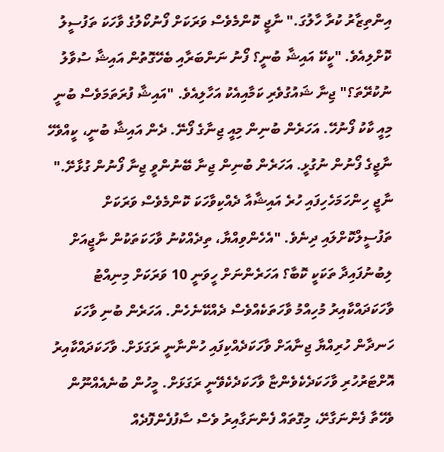އިންތިޒާރު ކުރާ ހާލުގަ." ނާޖީ ކޮންމެވެސް ވަރަކަށް ފޯނުކޯލުގެ ވާހަކަ ތަފުސީލު ކޮށްލިއެވެ. "ކީކޭ އައިޝާ ބުނީ؟ ފޯނު ނަންބަރާއި ބެހޭގޮތުން އައިޝާ ސުވާލު ނުކުރޭތަ؟" ޖިނާ ޝައުގުވެރި ކަމާއިއެކު އަހާލިއެވެ. "އައިޝާ ފުރަތަމަވެސް ބުނީ މިއީ ކާކު ފޯނުހޭ. އަހަރެން ބުނިން މިއީ ޖިނާގެ ފޯނޭ. ދެން އައިޝާ ބުނީ، ކީއްވެހޭ ނާޖީގެ ފޯނުން ނުގުޅީ. އަހަރެން ބުނިން ޖިނާ ބޭނުންވީ ޖިނާ ފޯނުން ގުޅާށޭ." ނާޖީ ހިންހަމަހެހިފައި ހުރެ އައިޝާއާ ދެއްކިވާހަކަ ކޮންމެވެސް ވަރަކަށް ތަފުސީލްކޮށްލައި ދިނެވެ. "އެހެންވިއްޔާ، ތިދެއްކުނު ވާހަކަތަކުން ނާޖީއަށް ލިބުނުފައިދާ ތަކަކީ ކޮބާ؟ އަހަރެންނަށް ހީވަނީ 10 ވަރަކަށް މިނިއްޓު ވާހަކަދައްކާއިރު މުހިއްމު ވާހަތަކެއްވެސް ދެއްކޭނެހެން. އަހަރެން ބުނި ވާހަކަ ހަނދާން ހުރިއްޔާ ޖިނާއަށް ވާހަކަދެއްކިފައި ހުންނާނީ ރަގަޅަށް. ވާހަކަދައްކާއިރު އޮށްޓަރުހުރި ވާހަކަދެކެވެންޏާ ވާހަކަދެކެވޭނީ ރަގަޅަށް. މީހުން ބުނެއެއްނޫން ވެހޭތާ ފެންނަގާށޭ، މިގޮތައް ފެންނަގާއިރު ވެސް ސާފުފެންފޮދެއް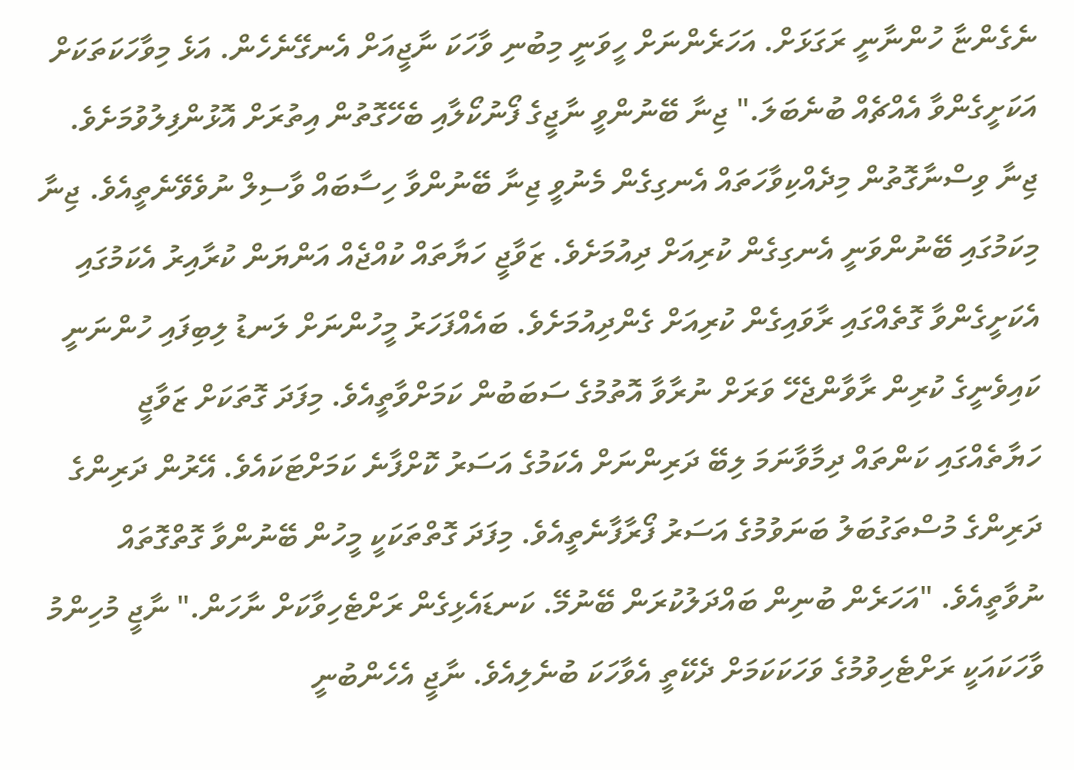ނެގެންޏާ ހުންނާނީ ރަގަޅަށް. އަހަރެންނަށް ހީވަނީ މިބުނި ވާހަކަ ނާޖީއަށް އެނގޭނެހެން. އަޅެ މިވާހަކަތަކަށް އަކަށީގެންވާ އެއްޗެއް ބުނެބަލަ." ޖިނާ ބޭނުންވީ ނާޖީގެ ފޯނުކޯލާއި ބެހޭގޮތުން އިތުރަށް އޮޅުންފިލުވުމަށެވެ. ޖިނާ ވިސްނާގޮތުން މިދެއްކިވާހަތައް އެނގިގެން މެނުވީ ޖިނާ ބޭނުންވާ ހިސާބައް ވާސިލް ނުވެވޭނެތީއެވެ. ޖިނާ މިކަމުގައި ބޭނުންވަނީ އެނގިގެން ކުރިއަށް ދިއުމަށެވެ. ޒަވާޖީ ހަޔާތައް ކުއްޖެއް އަންޔަން ކުރާއިރު އެކަމުގައި އެކަށީގެންވާ ގޮތެއްގައި ރާވައިގެން ކުރިއަށް ގެންދިއުމަށެވެ. ބައެއްފަހަރު މީހުންނަށް ލަނޑު ލިބިފައި ހުންނަނީ ކައިވެނީގެ ކުރިން ރާވާންޖެހޭ ވަރަށް ނުރާވާ އޮތުމުގެ ސަބަބުން ކަމަށްވާތީއެވެ. މިފަދަ ގޮތަކަށް ޒަވާޖީ ހަޔާތެއްގައި ކަންތައް ދިމާވާނަމަ ލިބޭ ދަރިންނަށް އެކަމުގެ އަސަރު ކޮށްފާނެ ކަމަށްޓަކައެވެ. އޭރުން ދަރިންގެ ދަރިންގެ މުސްތަގުބަލު ބަނަވުމުގެ އަސަރު ފޯރާފާނެތީއެވެ. މިފަދަ ގޮތްތަކަކީ މީހުން ބޭނުންވާ ގޮތްގޮތައް ނުވާތީއެވެ. "އަހަރެން ބުނިން ބައްދަލުކުރަން ބޭނުމޭ. ކަނޑައެޅިގެން ރަށްޓެހިވާކަށް ނާހަން." ނާޖީ މުހިންމު ވާހަކައަކީ ރަށްޓެހިވުމުގެ ވަހަކަކަމަށް ދެކޭތީ އެވާހަކަ ބުނެލިއެވެ. ނާޖީ އެހެންބުނީ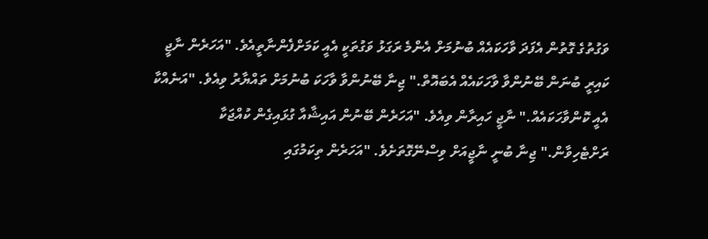ވަގުތުގެ ގޮތުން އެފަދަ ވާހަކައެއް ބުނުމަށް އެންމެ ރަގަޅު ވަގުތަކީ އެއީ ކަމަށްފެންނާތީއެވެ. "އަހަރެން ނާޖީ ކައިރީ ބުނަން ބޭނުންވާ ވާހަކައެއް އެބައޮތް." ޖިނާ ބޭނުންވާ ވާހަކަ ބުނުމަށް ތައްޔާރު ވިއެވެ. "އަނެއްކާ އެއީ ކޮންވާހަކައެއް." ނާޖީ ހައިރާން ވިއެވެ. "އަހަރެން ބޭނުން އައިޝާއާ ގުޅައިގެން ކުއްޖަކާ ރަށްޓެހިވާން." ޖިނާ ބުނީ ނާޖީއަށް ވިސްނޭގޮތަށެވެ. "އަހަރެން ތިކަމުގައި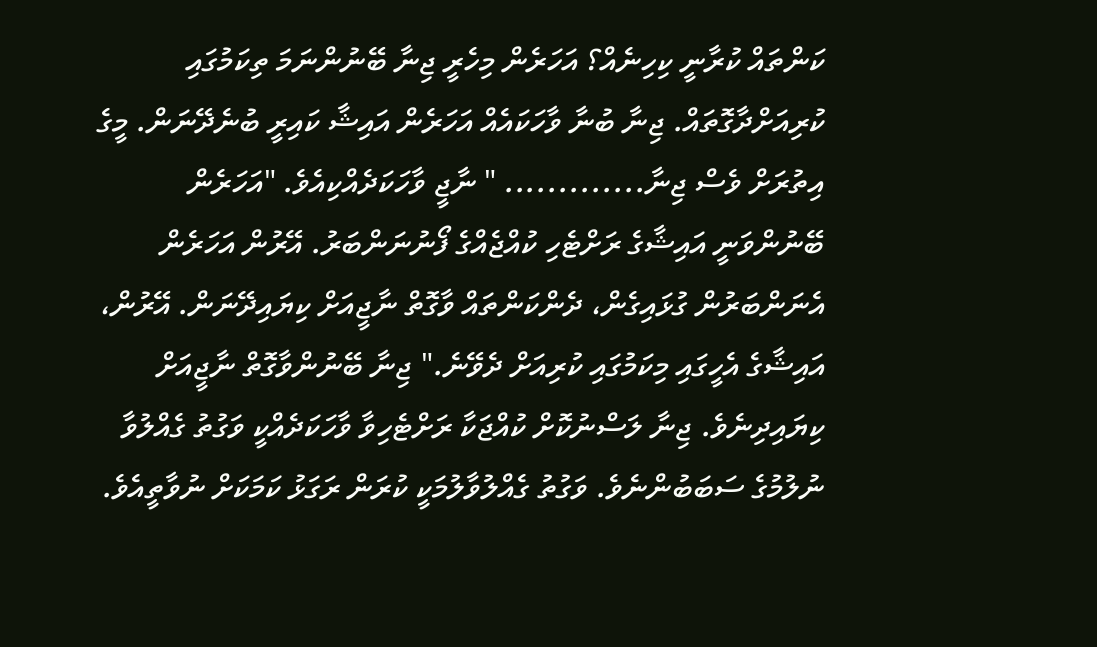ކަންތައް ކުރާނީ ކިހިނެއް؟ އަހަރެން މިހެރީ ޖިނާ ބޭނުންނަމަ ތިކަމުގައި ކުރިއަށްދާގޮތައް. ޖިނާ ބުނާ ވާހަކައެއް އަހަރެން އައިޝާ ކައިރީ ބުނެދޭނަން. މީގެ އިތުރަށް ވެސް ޖިނާ............. " ނާޖީ ވާހަކަދެއްކިއެވެ. "އަހަރެން ބޭނުންވަނީ އައިޝާގެ ރަށްޓެހި ކުއްޖެއްގެ ފޯނުނަންބަރު. އޭރުން އަހަރެން އެނަންބަރުން ގުޅައިގެން، ދެންކަންތައް ވާގޮތް ނާޖީއަށް ކިޔައިދޭނަން. އޭރުން، އައިޝާގެ އެހީގައި މިކަމުގައި ކުރިއަށް ދެވޭނެ." ޖިނާ ބޭނުންވާގޮތް ނާޖީއަށް ކިޔައިދިނެވެ. ޖިނާ ލަސްނުކޮށް ކުއްޖަކާ ރަށްޓެހިވާ ވާހަކަދެއްކީ ވަގުތު ގެއްލުވާ ނުލުމުގެ ސަބަބުންނެވެ. ވަގުތު ގެއްލުވާލުމަކީ ކުރަން ރަގަޅު ކަމަކަށް ނުވާތީއެވެ.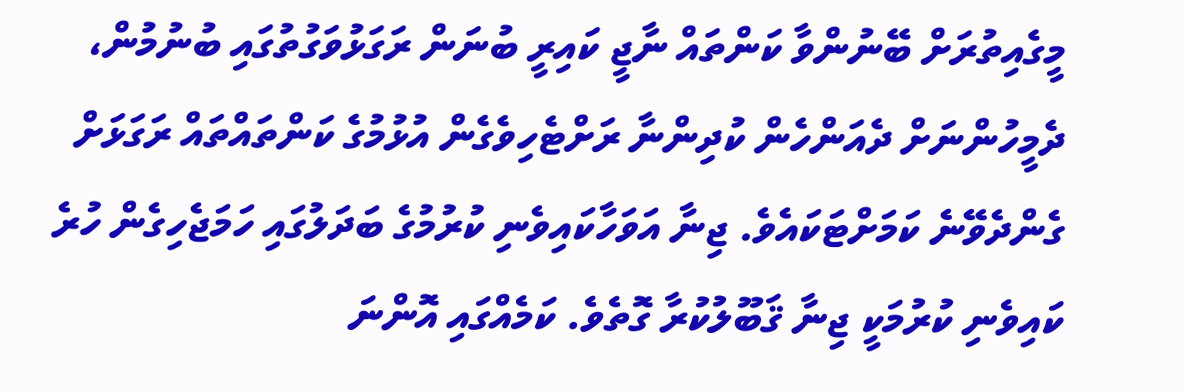މީގެއިތުރަށް ބޭނުންވާ ކަންތައް ނާޖީ ކައިރީ ބުނަން ރަގަޅުވަގުތުގައި ބުނުމުން، ދެމީހުންނަށް ދެއަންހެން ކުދިންނާ ރަށްޓެހިވެގެން އުޅުމުގެ ކަންތައްތައް ރަގަޅަށް ގެންދެވޭނެ ކަމަށްޓަކައެވެ. ޖިނާ އަވަހާކައިވެނި ކުރުމުގެ ބަދަލުގައި ހަމަޖެހިގެން ހުރެ ކައިވެނި ކުރުމަކީ ޖިނާ ޤަބޫލުކުރާ ގޮތެވެ. ކަމެއްގައި އޮންނަ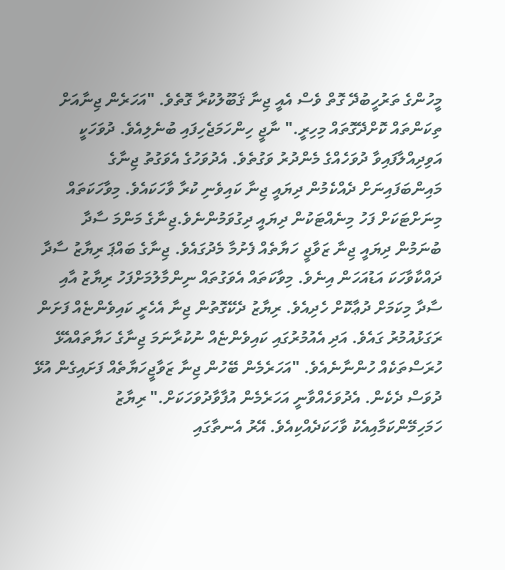މީހުންގެ ތަރުހީބުދޭ ގޮތް ވެސް އެއީ ޖިނާ ޤަބޫލުކުރާ ގޮތެވެ. "އަހަރެން ޖިނާއަށް ތިކަންތައް ކޮށްދޭގޮތައް މިހިރީ." ނާޖީ ހިންހަމަޖެހިފައި ބުނެލިއެވެ. ދުވަހަކީ އަވިދިއްލާފައިވާ ދުވަހެއްގެ މެންދުރު ވަގުތެވެ. އެދުވަހުގެ އެވަގުތު ޖިނާގެ މައިންބަފައިނަށް ދެއްކެމުން ދިޔައީ ޖިނާ ކައިވެނި ކުރާ ވާހަކައެވެ. މިވާހަކަތައް މިނަށްޓަކަށް ފަހު މިނެއްޓަކުން ދިޔައީ ދިގުވަމުންނެވެ.ޖިނާގެ މަންމަ ސާދާ ބުނަމުން ދިޔައީ ޖިނާ ޒަވާޖީ ހަޔާތެއް ފެށުމާ މެދުގައެވެ. ޖިނާގެ ބައްޕަ ރިޔާޒު ސާދާ ދައްކާވާހަކަ އަޑުއަހަން އިނެވެ. މިވާކަތައް އެވަގުތައް ނިންމާލުމަށްފަހު ރިޔާޒު އާއި ސާދާ މިކަމަށް ދުޢާކޮށް ހެދިއެވެ. ރިޔާޒު ދެކޭގޮތުން ޖިނާ އެހެރީ ކައިވެންޏެއް ފަށަން ރަގަޅުއުމުރު ގައެވެ. އަދި އެއުމުރުގައި ކައިވެންޏެއް ނުކުރާނަމަ ޖިނާގެ ހަޔާތައްއެޅޭ ހުރަސްތަކެއް ހުންނާނެއެވެ. "އަހަރެމެން ބޭހުން ޖިނާ ޒަވާޖީހަޔާތެއް ފަށައިގެން އުޅޭ ދުވަސް ދެކެން. އެދުވަހެއްވާނީ އަހަރެމެން އުފާވާދުވަހަކަށް." ރިޔާޒު ހަމަހިމޭންކަމާއިއެކު ވާހަކަދެއްކިއެވެ. އޭރު އެނތާގައި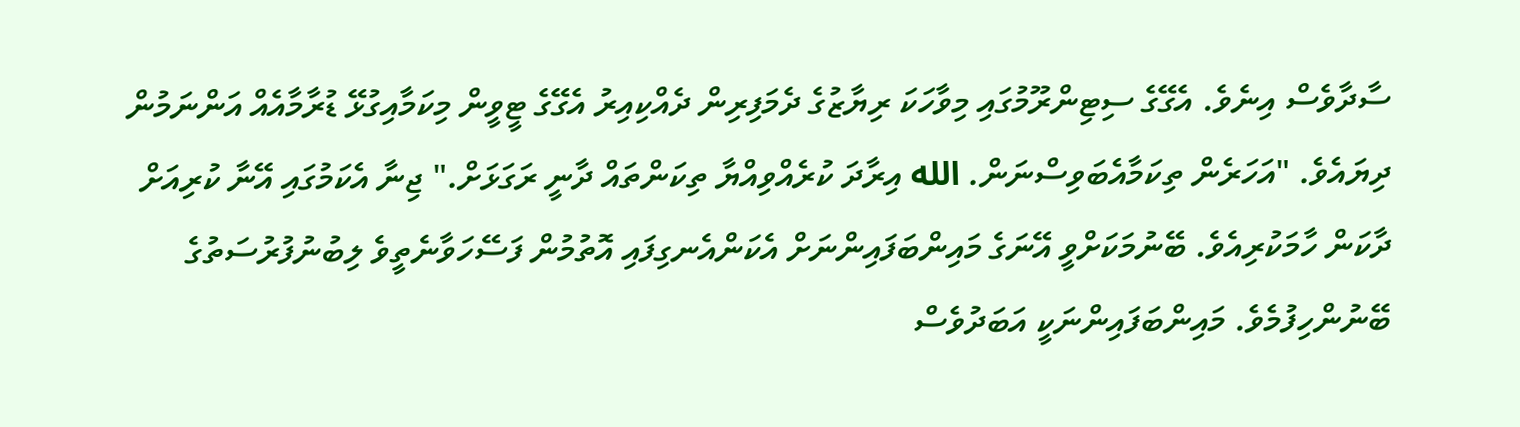ސާދާވެސް އިނެވެ. އެގޭގެ ސިޓިންރޫމުގައި މިވާހަކަ ރިޔާޒުގެ ދެމަފިރިން ދެއްކިއިރު އެގޭގެ ޓީވީން މިކަމާއިގުޅޭ ޑުރާމާއެއް އަންނަމުން ދިޔައެވެ. "އަހަރެން ތިކަމާއެބަވިސްނަން. الله އިރާދަ ކުރެއްވިއްޔާ ތިކަންތައް ދާނީ ރަގަޅަށް." ޖިނާ އެކަމުގައި އޭނާ ކުރިއަށް ދާކަން ހާމަކުރިއެވެ. ބޭނުމަކަށްވީ އޭނަގެ މައިންބަފައިންނަށް އެކަންއެނގިފައި އޮތުމުން ފަސޭހަވާނެތީވެ ލިބުނުފުރުސަތުގެ ބޭނުންހިފުމެވެ. މައިންބަފައިންނަކީ އަބަދުވެސް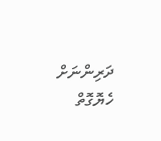ދަރިންނަށް ހެޔޮގޮތް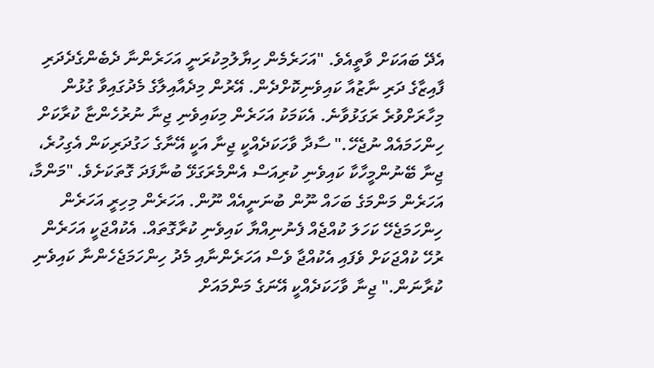އެދޭ ބައަކަށް ވާތީއެވެ. "އަހަރެމެން ހިޔާލުމިކުރަނީ އަހަރެންނާ ދެބެންގެދެދަރި ފާއިޒާގެ ދަރި ނާޒުއާ ކައިވެނިކޮށްދެން. އޭރުން މިދެއާއިލާގެ މެދުގައިވާ ގުޅުން މިހާރަށްވުރެ ރަގަޅުވާނެ. އެކަމަކު އަހަރެން މިކައިވެނި ޖިނާ ނުރުހެންޏާ ކުރާކަށް ހިންހަމައެއް ނުޖެހޭ." ސާދާ ވާހަކަދެއްކީ ޖިނާ އަކީ އޭނާގެ ހަގުދަރިކަން އެގިހުރެ، ޖިނާ ބޭނުންމީހާކާ ކައިވެނި ކުރިއަސް އެންމެރަގަޅޭ ބުނާފަދަ ގޮތަކަށެވެ. "މަންމާ، އަހަރެން މަންމަގެ ބަހައް ނޫން ބުނަނީއެއް ނޫން. އަހަރެން މިހިރީ އަހަރެން ހިންހަމަޖެހޭ ކަހަލަ ކުއްޖެއް ފެނުނިއްޔާ ކައިވެނި ކުރާގޮތައް. އެކުއްޖަކީ އަހަރެން ރުހޭ ކުއްޖަކަށް ވެފައި އެކުއްޖާ ވެސް އަހަރެންނާއި މެދު ހިންހަމަޖެހެންނާ ކައިވެނި ކުރާނަން." ޖިނާ ވާހަކަދެއްކީ އޭނަގެ މަންމައަށް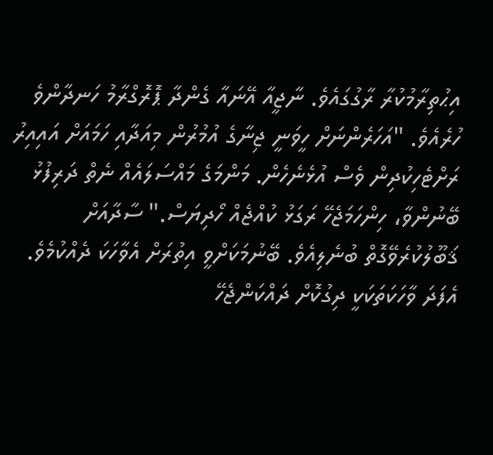އިޙުތިރާމުކުރާ ރާގުގައެވެ. ނާޖީއާ އޭނައާ ގެންދާ ޕޮރޮގްރާމު ހަނދާންވެ ހުރެއެވެ. "އަހަރެންނަށް ހީވަނީ ޖިނާގެ އުމުރުން މިއަދާއި ހަމައަށް އައިއިރު ރަށްޓެހިކުދިން ވެސް އުޅެނެހެން. މަންމަގެ މައްސަލައެއް ނެތް ދަރިފުޅު ބޭނުންވާ، ހިންހަމަޖެހޭ ރަގަޅު ކުއްޖެއް ހޯދިޔަސް." ސާދާއަށް ޤަބޫލުކުރެވޭގޮތް ބުނެލިއެވެ. ބޭނުމަކަށްވީ އިތުރަށް އެވާހަކަ ދެއްކުމެވެ. އެފަދަ ވާހަކަތަކަކީ ދިގުކޮށް ދައްކަންޖެހޭ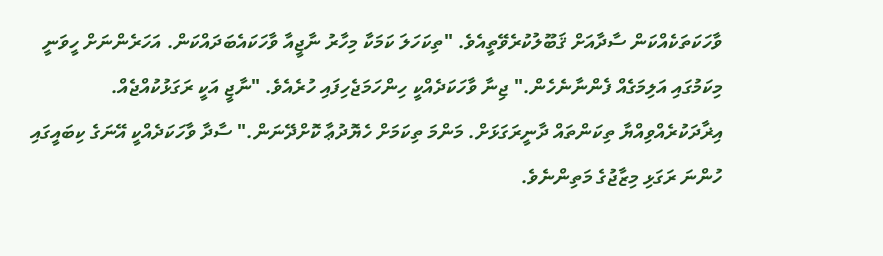ވާހަކަތަކެއްކަން ސާދާއަށް ޤަބޫލުކުރެވޭތީއެވެ. "ތިކަހަލަ ކަމަކާ މިހާރު ނާޖީއާ ވާހަކައެބަދައްކަން. އަހަރެންނަށް ހީވަނީ މިކަމުގައި އަލިމަގެއް ފެންނާނެހެން." ޖިނާ ވާހަކަދެއްކީ ހިންހަމަޖެހިފައި ހުރެއެވެ. "ނާޖީ އަކީ ރަގަޅުކުއްޖެއް. އިޜާދަކުރެއްވިއްޔާ ތިކަންތައް ދާނީރަގަޅަށް. މަންމަ ތިކަމަށް ހެޔޮދުޢާ ކޮށްދޭނަން." ސާދާ ވާހަކަދެއްކީ އޭނަގެ ކިބައީގައި ހުންނަ ރަގަޅި މިޒާޖުގެ މަތިންނެވެ.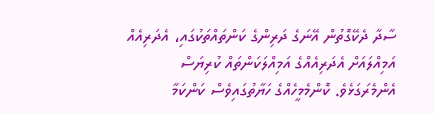ސާދާ ދެކޭގޮތުން އޭނަގެ ދަރިންގެ ކަންތައްތަކުގައި، އެދަރިއެއް އަމިއްލައަށް އެދަރިއެއްގެ އަމިއްލަކަންތައް ކުރިޔަސް އެންމެރަގަޅެވެ. ކޮންމެމީހެއްގެ ހަޔާތުގައިވެސް ކަންކަމާ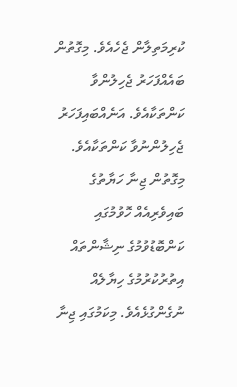ކުރިމަތިލާން ޖެހެއެވެ. މިގޮތުން ބައެއްފަހަރު ޖެހިލުންވާ ކަންތަކާއެވެ. އަނެއްބައިފަހަރު ޖެހިލުންނުވާ ކަންތަކާއެވެ. މިގޮތުން ޖިނާ ހަޔާތުގެ ބައިވެރިއެއް ހޮވުމުގައި ކަންބޮޑުވުމުގެ ނިޝާންތައް އިތުރުކުރުމުގެ ހިޔާލެއް ނުގެންގުޅެއެވެ. މިކަމުގައި ޖިނާ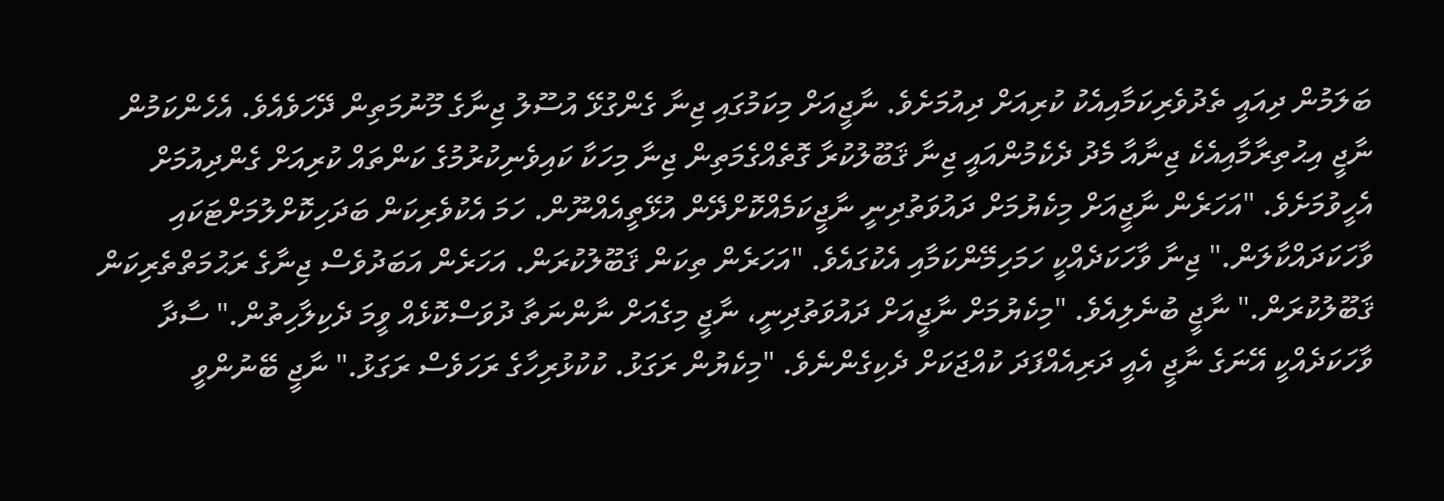ބަލަމުން ދިއައީ ތެދުވެރިކަމާއިއެކު ކުރިއަށް ދިއުމަށެވެ. ނާޖީއަށް މިކަމުގައި ޖިނާ ގެންގުޅޭ އުސޫލު ޖިނާގެ މޫނުމަތިން ދޭހަވެއެވެ. އެހެންކަމުން ނާޖީ އިޙުތިރާމާއިއެކެ ޖިނާއާ މެދު ދެކެމުންއައީ ޖިނާ ޤަބޫލުކުރާ ގޮތެއްގެމަތިން ޖިނާ މިހަކާ ކައިވެނިކުރުމުގެ ކަންތައް ކުރިއަށް ގެންދިއުމަށް އެހީވުމަށެވެ. "އަހަރެން ނާޖީއަށް މިކެޔުމަށް ދައުވަތުދިނީ ނާޖީކަމެއްކޮށްދޭން އުޅޭތީއެއްނޫން. ހަމަ އެކުވެރިކަން ބަދަހިކޮށްލުމަށްޓަކައި ވާހަކަދައްކާލަން." ޖިނާ ވާހަކަދެއްކީ ހަމަހިމޭންކަމާއި އެކުގައެވެ. "އަހަރެން ތިކަން ޤަބޫލުކުރަން. އަހަރެން އަބަދުވެސް ޖިނާގެ ރަޙުމަތްތެރިކަން ޤަބޫލުކުރަން." ނާޖީ ބުނެލިއެވެ. "މިކެޔުމަށް ނާޖީއަށް ދައުވަތުދިނީ، ނާޖީ މިގެއަށް ނާންނަތާ ދުވަސްކޮޅެއް ވީމަ ދެކިލާހިތުން." ސާދާ ވާހަކަދެއްކީ އޭނަގެ ނާޖީ އެއީ ދަރިއެއްފަދަ ކުއްޖަކަށް ދެކިގެންނެވެ. "މިކެޔުން ރަގަޅު. ކުކުޅުރިހާގެ ރަހަވެސް ރަގަޅު." ނާޖީ ބޭނުންވީ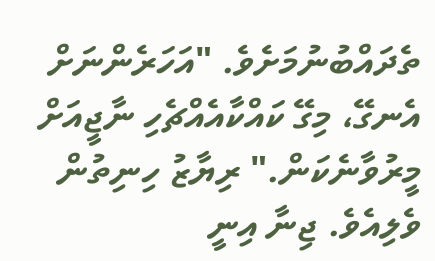ތެދައްބުނުމަށެވެ. "އަހަރެންނަށް އެނގޭ، މިގޭ ކައްކާއެއްޗެހި ނާޖީއަށް މީރުވާނެކަން." ރިޔާޒު ހިނިތުން ވެލިއެވެ. ޖިނާ އިނީ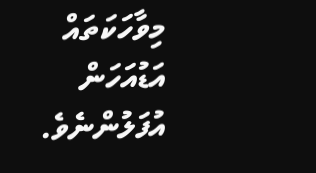މިވާހަކަތައް އަޑުއަހަން އުފަލުންނެވެ.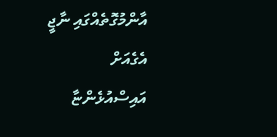އާންމުގޮތެއްގައި ނާޖީ އެގެއަށް އައިސްއުޅެންޏާ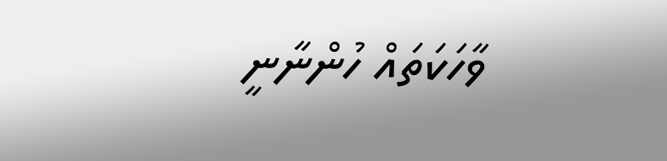ވާހަކަތައް ހުންނާނީ